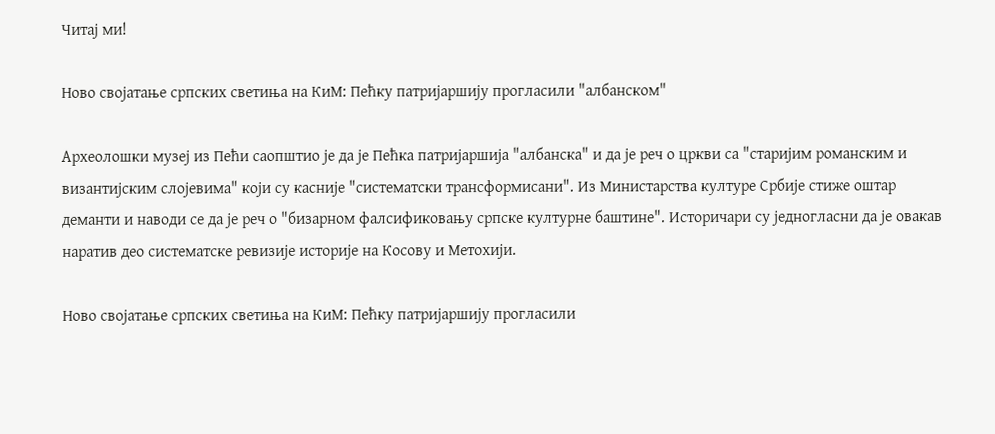Читај ми!

Ново својатање српских светиња на КиМ: Пећку патријаршију прогласили "албанском"

Археолошки музеј из Пећи саопштио је да је Пећка патријаршија "албанска" и да је реч о цркви са "старијим романским и византијским слојевима" који су касније "систематски трансформисани". Из Министарства културе Србије стиже оштар деманти и наводи се да је реч о "бизарном фалсификовању српске културне баштине". Историчари су једногласни да је овакав наратив део систематске ревизије историје на Косову и Метохији.

Ново својатање српских светиња на КиМ: Пећку патријаршију прогласили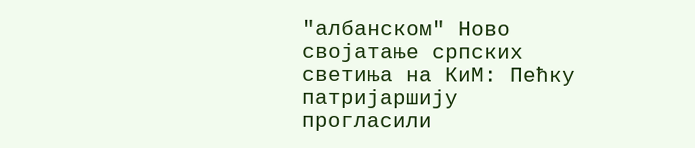"албанском" Ново својатање српских светиња на КиМ: Пећку патријаршију прогласили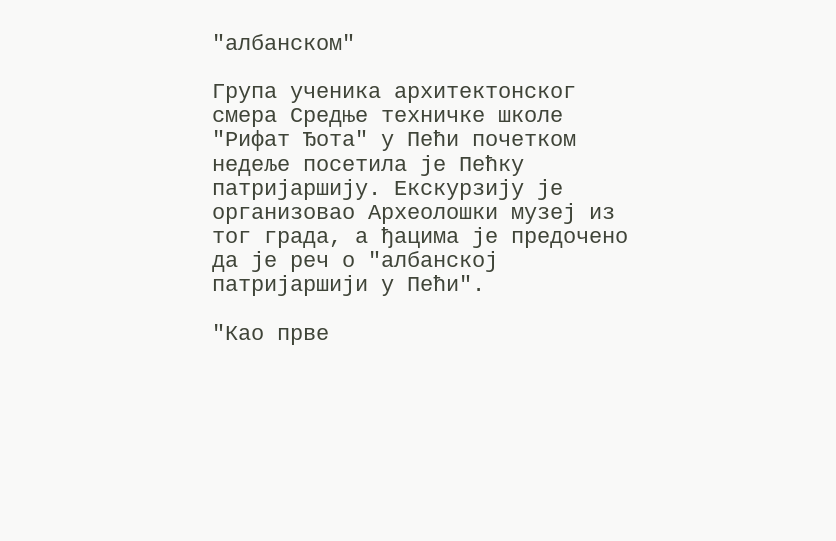"албанском"

Група ученика архитектонског смера Средње техничке школе "Рифат Ђота" у Пећи почетком недеље посетила је Пећку патријаршију. Екскурзију је организовао Археолошки музеј из тог града, а ђацима је предочено да је реч о "албанској патријаршији у Пећи".

"Као прве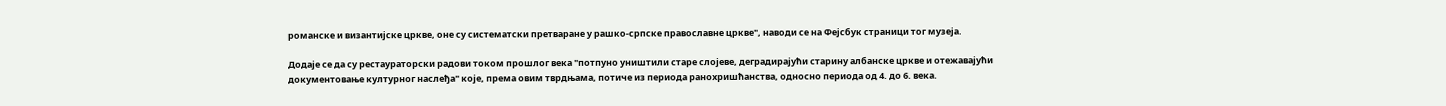романске и византијске цркве, оне су систематски претваране у рашко-српске православне цркве", наводи се на Фејсбук страници тог музеја.

Додаје се да су рестаураторски радови током прошлог века "потпуно уништили старе слојеве, деградирајући старину албанске цркве и отежавајући документовање културног наслеђа" које, према овим тврдњама, потиче из периода ранохришћанства, односно периода од 4. до 6. века.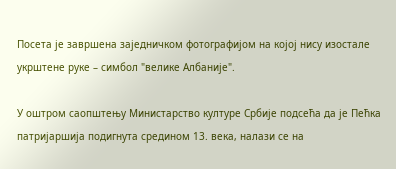Посета је завршена заједничком фотографијом на којој нису изостале укрштене руке – симбол "велике Албаније".

У оштром саопштењу Министарство културе Србије подсећа да је Пећка патријаршија подигнута средином 13. века, налази се на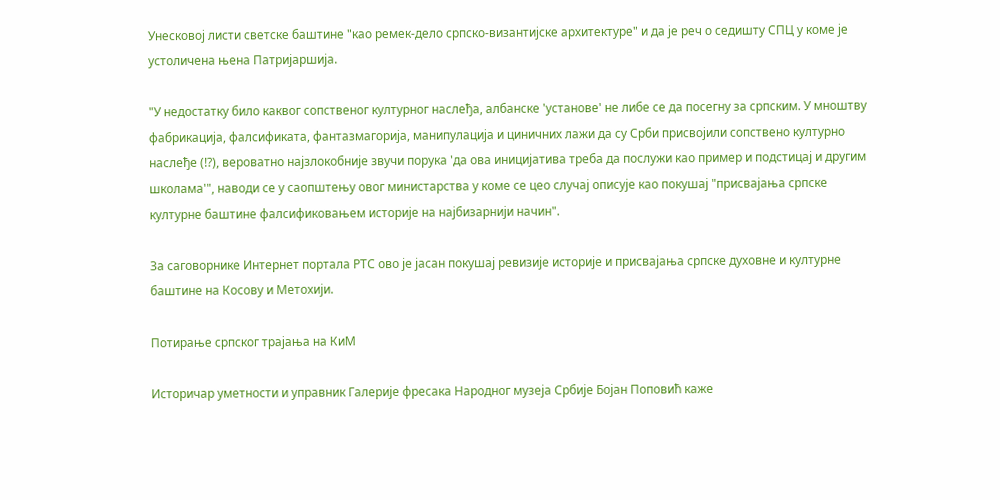Унесковој листи светске баштине "као ремек-дело српско-византијске архитектуре" и да је реч о седишту СПЦ у коме је устоличена њена Патријаршија.

"У недостатку било каквог сопственог културног наслеђа, албанске 'установе' не либе се да посегну за српским. У мноштву фабрикација, фалсификата, фантазмагорија, манипулација и циничних лажи да су Срби присвојили сопствено културно наслеђе (!?), вероватно најзлокобније звучи порука 'да ова иницијатива треба да послужи као пример и подстицај и другим школама'", наводи се у саопштењу овог министарства у коме се цео случај описује као покушај "присвајања српске културне баштине фалсификовањем историје на најбизарнији начин".

За саговорнике Интернет портала РТС ово је јасан покушај ревизије историје и присвајања српске духовне и културне баштине на Косову и Метохији.

Потирање српског трајања на КиМ

Историчар уметности и управник Галерије фресака Народног музеја Србије Бојан Поповић каже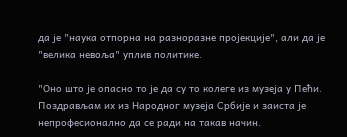да је "наука отпорна на разноразне пројекције", али да је "велика невоља" уплив политике.

"Оно што је опасно то је да су то колеге из музеја у Пећи. Поздрављам их из Народног музеја Србије и заиста је непрофесионално да се ради на такав начин.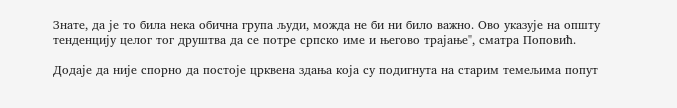Знате, да је то била нека обична група људи, можда не би ни било важно. Ово указује на општу тенденцију целог тог друштва да се потре српско име и његово трајање", сматра Поповић.

Додаје да није спорно да постоје црквена здања која су подигнута на старим темељима попут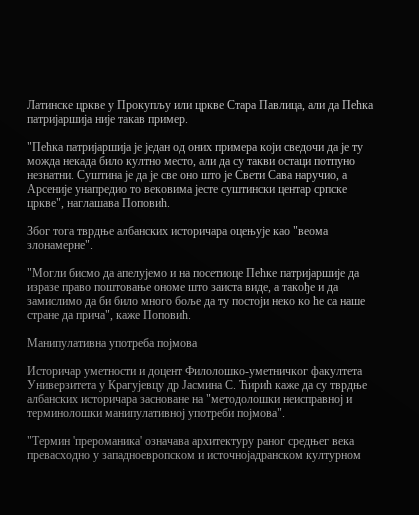Латинске цркве у Прокупљу или цркве Стара Павлица, али да Пећка патријаршија није такав пример.

"Пећка патријаршија је један од оних примера који сведочи да је ту можда некада било култно место, али да су такви остаци потпуно незнатни. Суштина је да је све оно што је Свети Сава наручио, а Арсеније унапредио то вековима јесте суштински центар српске цркве", наглашава Поповић.

Због тога тврдње албанских историчара оцењује као "веома злонамерне".

"Могли бисмо да апелујемо и на посетиоце Пећке патријаршије да изразе право поштовање ономе што заиста виде, а такође и да замислимо да би било много боље да ту постоји неко ко ће са наше стране да прича", каже Поповић.

Манипулативна употреба појмова

Историчар уметности и доцент Филолошко-уметничког факултета Универзитета у Крагујевцу др Јасмина С. Ћирић каже да су тврдње албанских историчара засноване на "методолошки неисправној и терминолошки манипулативној употреби појмова".

"Термин 'прероманика' означава архитектуру раног средњег века превасходно у западноевропском и источнојадранском културном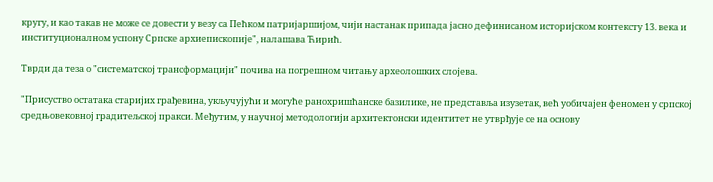кругу, и као такав не може се довести у везу са Пећком патријаршијом, чији настанак припада јасно дефинисаном историјском контексту 13. века и институционалном успону Српске архиепископије", налашава Ћирић.

Тврди да теза о "систематској трансформацији" почива на погрешном читању археолошких слојева.

"Присуство остатака старијих грађевина, укључујући и могуће ранохришћанске базилике, не представља изузетак, већ уобичајен феномен у српској средњовековној градитељској пракси. Међутим, у научној методологији архитектонски идентитет не утврђује се на основу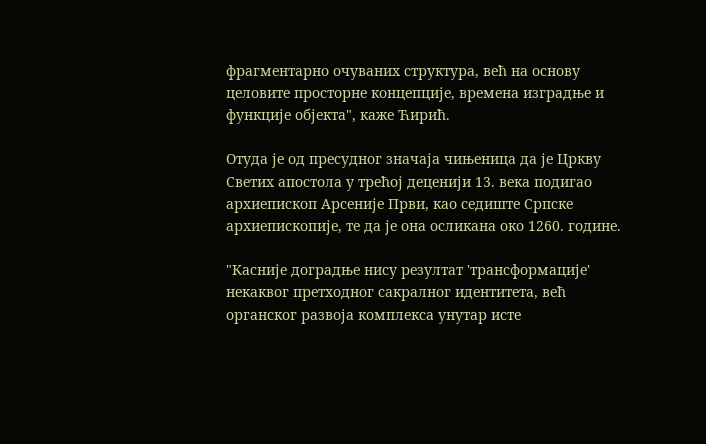фрагментарно очуваних структура, већ на основу целовите просторне концепције, времена изградње и функције објекта", каже Ћирић.

Отуда је од пресудног значаја чињеница да је Цркву Светих апостола у трећој деценији 13. века подигао архиепископ Арсеније Први, као седиште Српске архиепископије, те да је она осликана око 1260. године.

"Касније доградње нису резултат 'трансформације' некаквог претходног сакралног идентитета, већ органског развоја комплекса унутар исте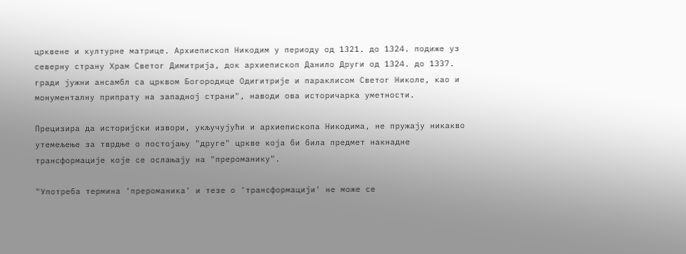црквене и културне матрице. Архиепископ Никодим у периоду од 1321. до 1324. подиже уз северну страну Храм Светог Димитрија, док архиепископ Данило Други од 1324. до 1337. гради јужни ансамбл са црквом Богородице Одигитрије и параклисом Светог Николе, као и монументалну припрату на западној страни", наводи ова историчарка уметности.

Прецизира да историјски извори, укључујући и архиепископа Никодима, не пружају никакво утемељење за тврдње о постојању "друге" цркве која би била предмет накнадне трансформације које се ослањају на "прероманику".

"Употреба термина 'прероманика' и тезе о 'трансформацији' не може се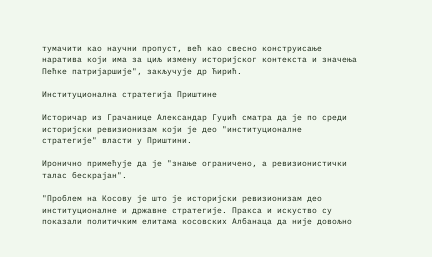тумачити као научни пропуст, већ као свесно конструисање наратива који има за циљ измену историјског контекста и значења Пећке патријаршије", закључује др Ћирић.

Институционална стратегија Приштине

Историчар из Грачанице Александар Гуџић сматра да је по среди историјски ревизионизам који је део "институционалне стратегије" власти у Приштини.

Иронично примећује да је "знање ограничено, а ревизионистички талас бескрајан".

"Проблем на Косову је што је историјски ревизионизам део институционалне и државне стратегије. Пракса и искуство су показали политичким елитама косовских Албанаца да није довољно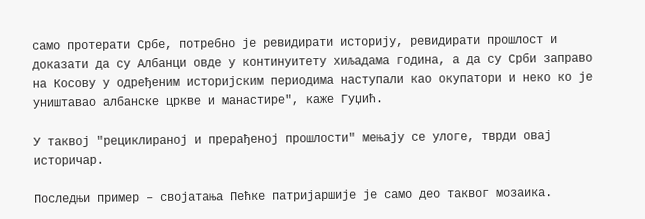само протерати Србе, потребно је ревидирати историју, ревидирати прошлост и доказати да су Албанци овде у континуитету хиљадама година, а да су Срби заправо на Косову у одређеним историјским периодима наступали као окупатори и неко ко је уништавао албанске цркве и манастире", каже Гуџић.

У таквој "рециклираној и прерађеној прошлости" мењају се улоге, тврди овај историчар.

Последњи пример – својатања Пећке патријаршије је само део таквог мозаика.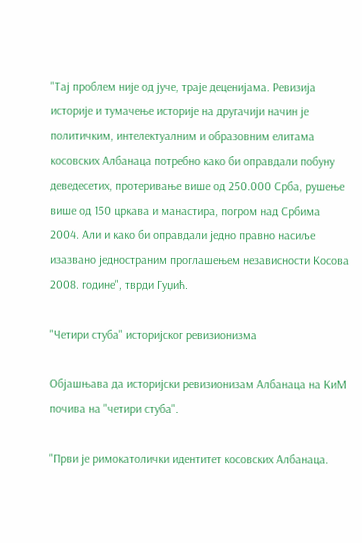"Тај проблем није од јуче, траје деценијама. Ревизија историје и тумачење историје на другачији начин је политичким, интелектуалним и образовним елитама косовских Албанаца потребно како би оправдали побуну деведесетих, протеривање више од 250.000 Срба, рушење више од 150 цркава и манастира, погром над Србима 2004. Али и како би оправдали једно правно насиље изазвано једностраним проглашењем независности Косова 2008. године", тврди Гуџић.

"Четири стуба" историјског ревизионизма

Објашњава да историјски ревизионизам Албанаца на КиМ почива на "четири стуба".

"Први је римокатолички идентитет косовских Албанаца.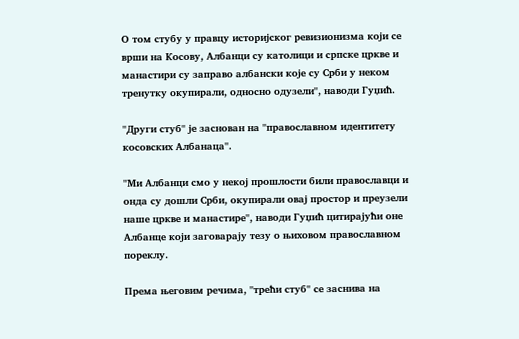О том стубу у правцу историјског ревизионизма који се врши на Косову, Албанци су католици и српске цркве и манастири су заправо албански које су Срби у неком тренутку окупирали, односно одузели", наводи Гуџић.

"Други стуб" је заснован на "православном идентитету косовских Албанаца".

"Ми Албанци смо у некој прошлости били православци и онда су дошли Срби, окупирали овај простор и преузели наше цркве и манастире", наводи Гуџић цитирајући оне Албанце који заговарају тезу о њиховом православном пореклу.

Према његовим речима, "трећи стуб" се заснива на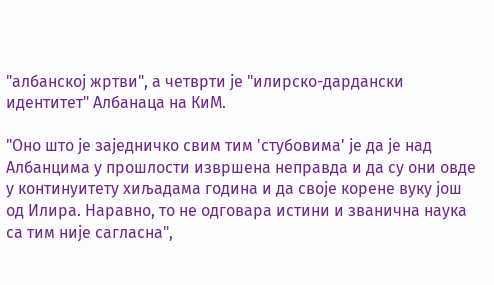"албанској жртви", а четврти је "илирско-дардански идентитет" Албанаца на КиМ.

"Оно што је заједничко свим тим 'стубовима' је да је над Албанцима у прошлости извршена неправда и да су они овде у континуитету хиљадама година и да своје корене вуку још од Илира. Наравно, то не одговара истини и званична наука са тим није сагласна",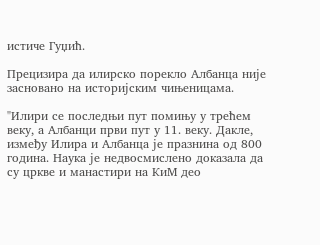истиче Гуџић.

Прецизира да илирско порекло Албанца није засновано на историјским чињеницама.

"Илири се последњи пут помињу у трећем веку, а Албанци први пут у 11. веку. Дакле, између Илира и Албанца је празнина од 800 година. Наука је недвосмислено доказала да су цркве и манастири на КиМ део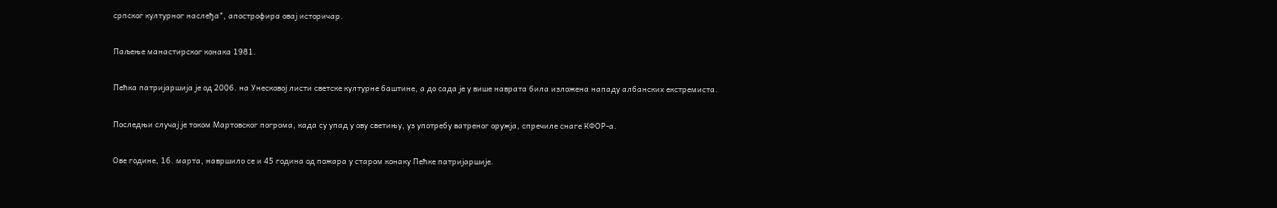српског културног наслеђа", апострофира овај историчар.

Паљење манастирског конака 1981.

Пећка патријаршија је од 2006. на Унесковој листи светске културне баштине, а до сада је у више наврата била изложена нападу албанских екстремиста.

Последњи случај је током Мартовског погрома, када су упад у ову светињу, уз употребу ватреног оружја, спречиле снаге КФОР-а.

Ове године, 16. марта, навршило се и 45 година од пожара у старом конаку Пећке патријаршије.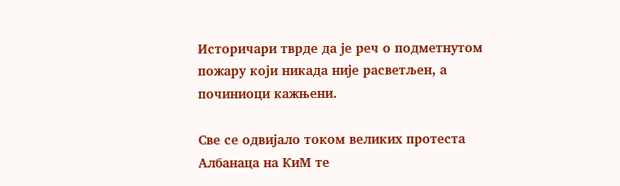Историчари тврде да је реч о подметнутом пожару који никада није расветљен, а починиоци кажњени.

Све се одвијало током великих протеста Албанаца на КиМ те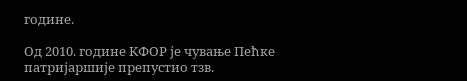године.

Од 2010. године КФОР је чување Пећке патријаршије препустио тзв.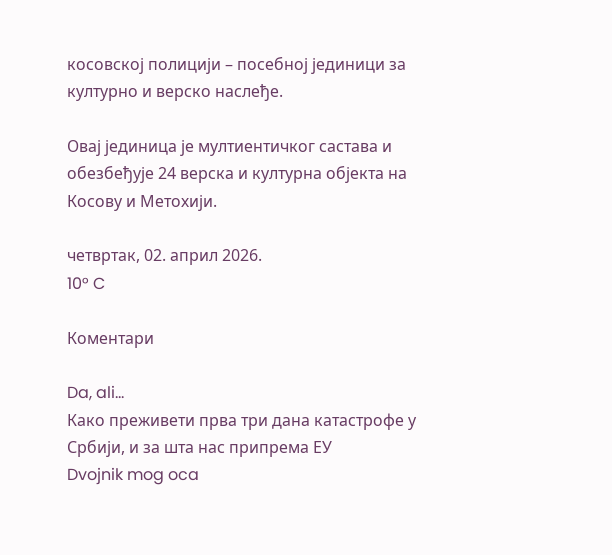косовској полицији – посебној јединици за културно и верско наслеђе.

Овај јединица је мултиентичког састава и обезбеђује 24 верска и културна објекта на Косову и Метохији.

четвртак, 02. април 2026.
10° C

Коментари

Da, ali...
Како преживети прва три дана катастрофе у Србији, и за шта нас припрема ЕУ
Dvojnik mog oca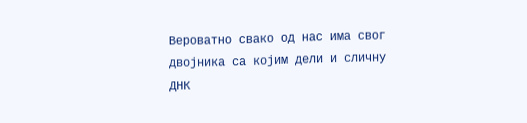Вероватно свако од нас има свог двојника са којим дели и сличну ДНК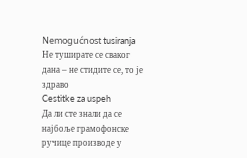Nemogućnost tusiranja
Не туширате се сваког дана – не стидите се, то је здраво
Cestitke za uspeh
Да ли сте знали да се најбоље грамофонске ручице производе у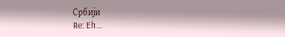Србији
Re: Eh...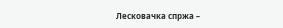Лесковачка спржа –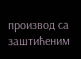производ са заштићеним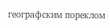географским пореклом